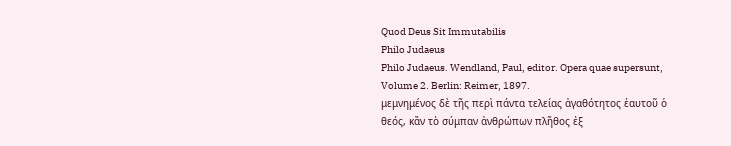Quod Deus Sit Immutabilis
Philo Judaeus
Philo Judaeus. Wendland, Paul, editor. Opera quae supersunt, Volume 2. Berlin: Reimer, 1897.
μεμνημένος δὲ τῆς περὶ πάντα τελείας ἀγαθότητος ἑαυτοῦ ὁ θεός, κἂν τὸ σύμπαν ἀνθρώπων πλῆθος ἐξ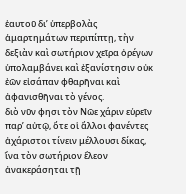ἑαυτοῦ δι’ ὑπερβολὰς ἁμαρτημάτων περιπίπτῃ, τὴν δεξιὰν καὶ σωτήριον χεῖρα ὀρέγων ὑπολαμβάνει καὶ ἐξανίστησιν οὐκ ἐῶν εἰσάπαν φθαρῆναι καὶ ἀφανισθῆναι τὸ γένος.
διὸ νῦν φησι τὸν Νῶε χάριν εὑρεῖν παρ’ αὐτῷ, ὅτε οἱ ἄλλοι φανέντες ἀχάριστοι τίνειν μέλλουσι δίκας, ἵνα τὸν σωτήριον ἔλεον ἀνακεράσηται τῇ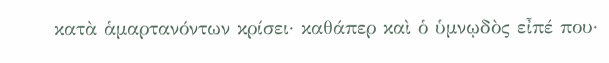κατὰ ἁμαρτανόντων κρίσει· καθάπερ καὶ ὁ ὑμνῳδὸς εἶπέ που·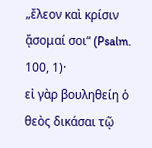„ἔλεον καὶ κρίσιν ᾄσομαί σοι“ (Psalm. 100, 1)·
εἰ γὰρ βουληθείη ὁ θεὸς δικάσαι τῷ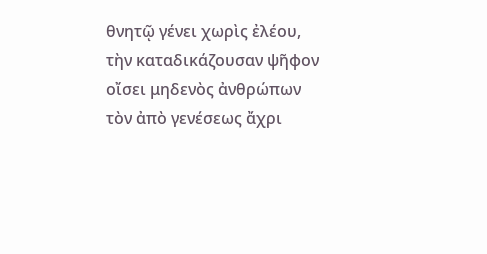θνητῷ γένει χωρὶς ἐλέου, τὴν καταδικάζουσαν ψῆφον οἴσει μηδενὸς ἀνθρώπων τὸν ἀπὸ γενέσεως ἄχρι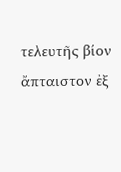τελευτῆς βίον ἄπταιστον ἐξ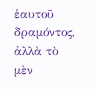ἑαυτοῦ δραμόντος, ἀλλὰ τὸ μὲν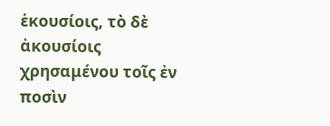ἑκουσίοις, τὸ δὲ ἀκουσίοις χρησαμένου τοῖς ἐν ποσὶν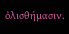ὀλισθήμασιν.